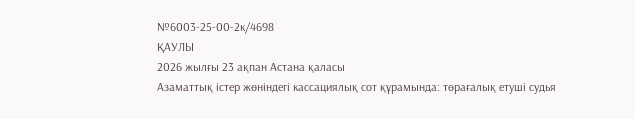№6003-25-00-2к/4698
ҚАУЛЫ
2026 жылғы 23 ақпан Астана қаласы
Азаматтық істер жөніндегі кассациялық сот құрамында: төрағалық етуші судья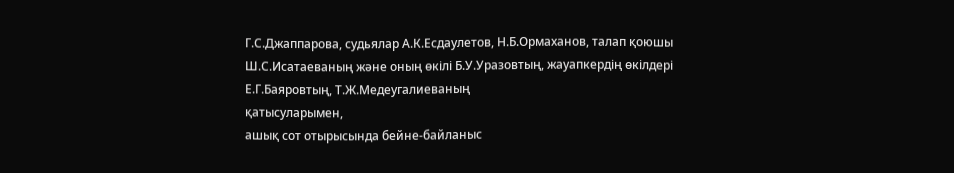Г.С.Джаппарова, судьялар А.К.Есдаулетов, Н.Б.Ормаханов, талап қоюшы Ш.С.Исатаеваның және оның өкілі Б.У.Уразовтың, жауапкердің өкілдері Е.Г.Баяровтың, Т.Ж.Медеугалиеваның
қатысуларымен,
ашық сот отырысында бейне-байланыс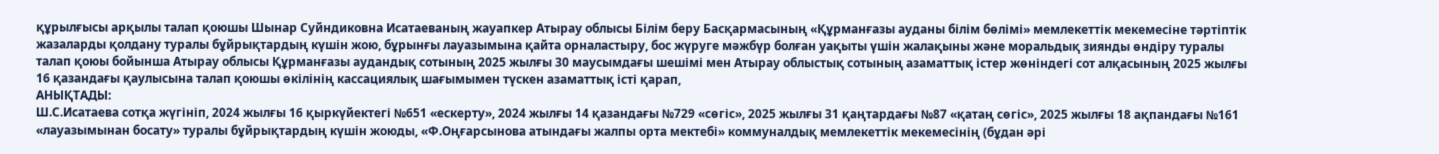құрылғысы арқылы талап қоюшы Шынар Суйндиковна Исатаеваның жауапкер Атырау облысы Білім беру Басқармасының «Құрманғазы ауданы білім бөлімі» мемлекеттік мекемесіне тәртіптік жазаларды қолдану туралы бұйрықтардың күшін жою, бұрынғы лауазымына қайта орналастыру, бос жүруге мәжбүр болған уақыты үшін жалақыны және моральдық зиянды өндіру туралы талап қоюы бойынша Атырау облысы Құрманғазы аудандық сотының 2025 жылғы 30 маусымдағы шешімі мен Атырау облыстық сотының азаматтық істер жөніндегі сот алқасының 2025 жылғы 16 қазандағы қаулысына талап қоюшы өкілінің кассациялық шағымымен түскен азаматтық істі қарап,
АНЫҚТАДЫ:
Ш.С.Исатаева сотқа жүгініп, 2024 жылғы 16 қыркүйектегі №651 «ескерту», 2024 жылғы 14 қазандағы №729 «сөгіс», 2025 жылғы 31 қаңтардағы №87 «қатаң сөгіс», 2025 жылғы 18 ақпандағы №161 «лауазымынан босату» туралы бұйрықтардың күшін жоюды, «Ф.Оңғарсынова атындағы жалпы орта мектебі» коммуналдық мемлекеттік мекемесінің (бұдан әрі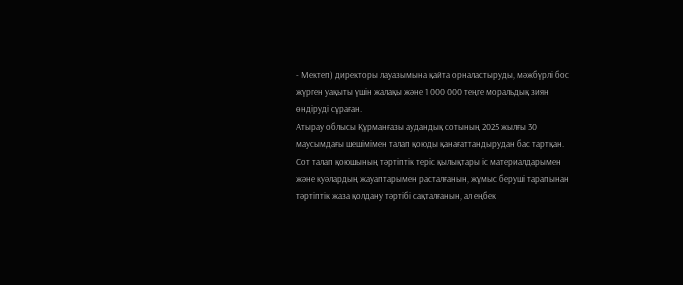- Мектеп) директоры лауазымына қайта орналастыруды, мәжбүрлі бос жүрген уақыты үшін жалақы және 1 000 000 теңге моральдық зиян өндіруді сұраған.
Атырау облысы Құрманғазы аудандық сотының 2025 жылғы 30 маусымдағы шешімімен талап қоюды қанағаттандырудан бас тартқан.
Сот талап қоюшының тәртіптік теріс қылықтары іс материалдарымен және куәлардың жауаптарымен расталғанын, жұмыс беруші тарапынан тәртіптік жаза қолдану тәртібі сақталғанын, ал еңбек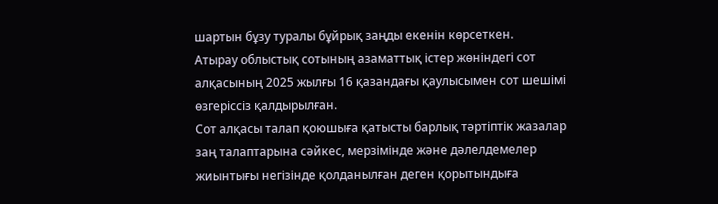шартын бұзу туралы бұйрық заңды екенін көрсеткен.
Атырау облыстық сотының азаматтық істер жөніндегі сот алқасының 2025 жылғы 16 қазандағы қаулысымен сот шешімі өзгеріссіз қалдырылған.
Сот алқасы талап қоюшыға қатысты барлық тәртіптік жазалар заң талаптарына сәйкес, мерзімінде және дәлелдемелер жиынтығы негізінде қолданылған деген қорытындыға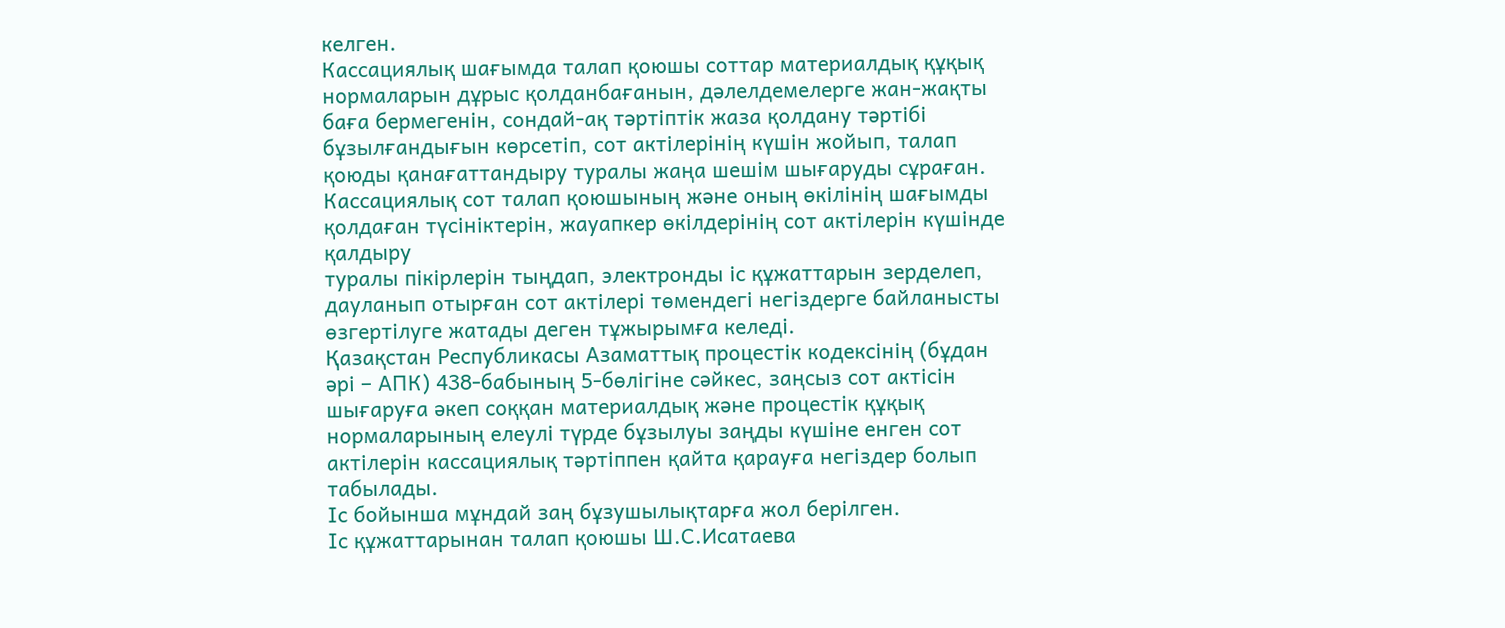келген.
Кассациялық шағымда талап қоюшы соттар материалдық құқық нормаларын дұрыс қолданбағанын, дәлелдемелерге жан-жақты баға бермегенін, сондай-ақ тәртіптік жаза қолдану тәртібі бұзылғандығын көрсетіп, сот актілерінің күшін жойып, талап қоюды қанағаттандыру туралы жаңа шешім шығаруды сұраған.
Кассациялық сот талап қоюшының және оның өкілінің шағымды қолдаған түсініктерін, жауапкер өкілдерінің сот актілерін күшінде қалдыру
туралы пікірлерін тыңдап, электронды іс құжаттарын зерделеп, дауланып отырған сот актілері төмендегі негіздерге байланысты өзгертілуге жатады деген тұжырымға келеді.
Қазақстан Республикасы Азаматтық процестік кодексінің (бұдан әрі – АПК) 438-бабының 5-бөлігіне сәйкес, заңсыз сот актiсiн шығаруға әкеп соққан материалдық және процестік құқық нормаларының елеулi түрде бұзылуы заңды күшіне енген сот актілерін кассациялық тәртіппен қайта қарауға негiздер болып табылады.
Іс бойынша мұндай заң бұзушылықтарға жол берілген.
Іс құжаттарынан талап қоюшы Ш.С.Исатаева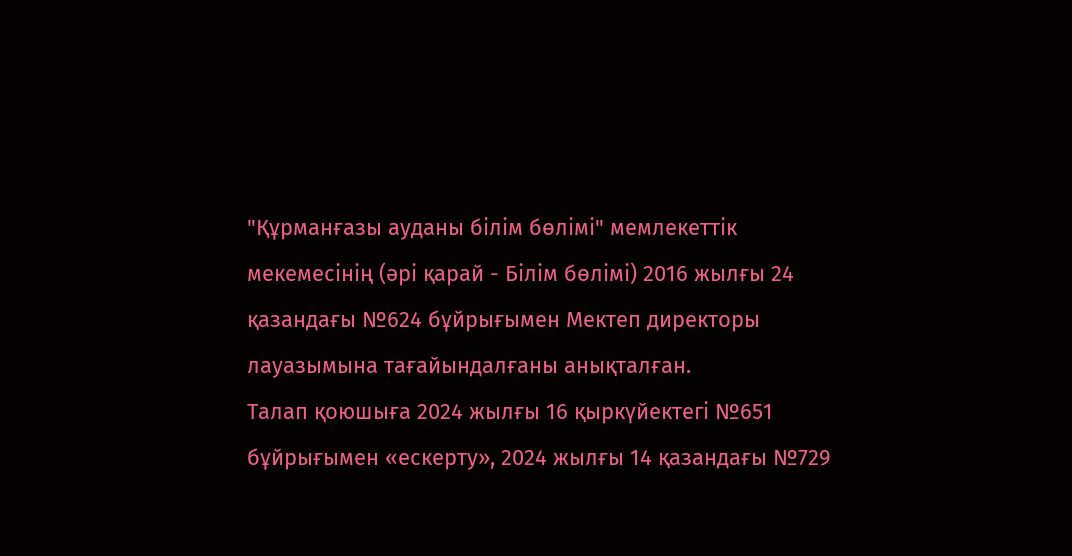"Құрманғазы ауданы білім бөлімі" мемлекеттік мекемесінің (әрі қарай - Білім бөлімі) 2016 жылғы 24 қазандағы №624 бұйрығымен Мектеп директоры лауазымына тағайындалғаны анықталған.
Талап қоюшыға 2024 жылғы 16 қыркүйектегі №651 бұйрығымен «ескерту», 2024 жылғы 14 қазандағы №729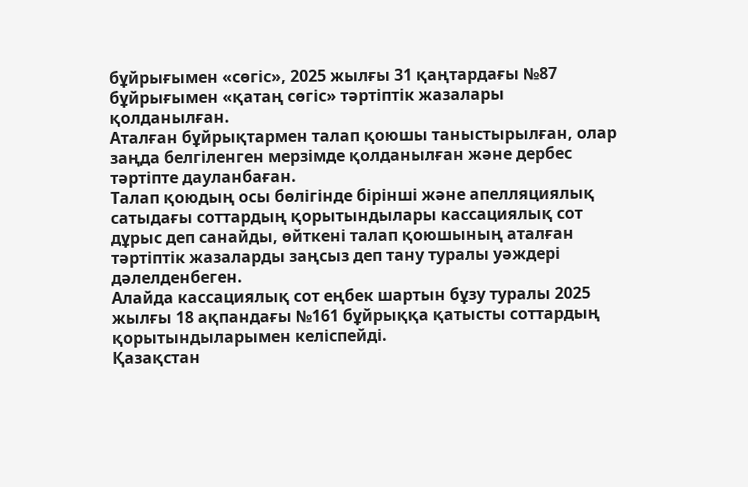бұйрығымен «сөгіс», 2025 жылғы 31 қаңтардағы №87 бұйрығымен «қатаң сөгіс» тәртіптік жазалары қолданылған.
Аталған бұйрықтармен талап қоюшы таныстырылған, олар заңда белгіленген мерзімде қолданылған және дербес тәртіпте дауланбаған.
Талап қоюдың осы бөлігінде бірінші және апелляциялық сатыдағы соттардың қорытындылары кассациялық сот дұрыс деп санайды, өйткені талап қоюшының аталған тәртіптік жазаларды заңсыз деп тану туралы уәждері дәлелденбеген.
Алайда кассациялық сот еңбек шартын бұзу туралы 2025 жылғы 18 ақпандағы №161 бұйрыққа қатысты соттардың қорытындыларымен келіспейді.
Қазақстан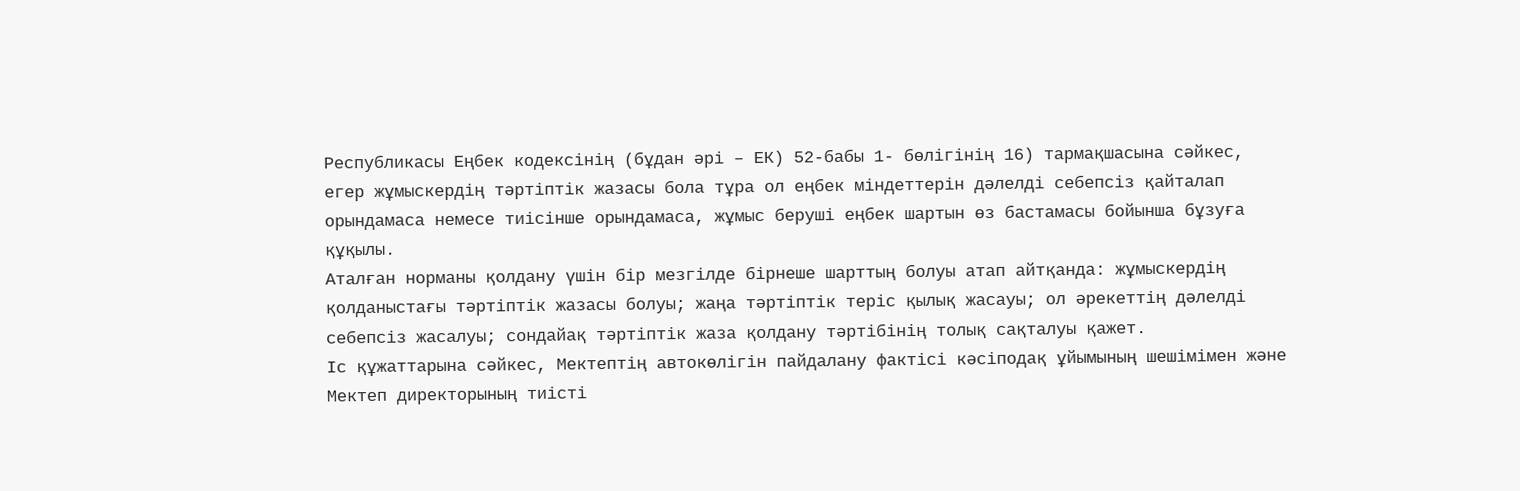Республикасы Еңбек кодексінің (бұдан әрі – ЕК) 52-бабы 1- бөлігінің 16) тармақшасына сәйкес, егер жұмыскердің тәртіптік жазасы бола тұра ол еңбек міндеттерін дәлелді себепсіз қайталап орындамаса немесе тиісінше орындамаса, жұмыс беруші еңбек шартын өз бастамасы бойынша бұзуға құқылы.
Аталған норманы қолдану үшін бір мезгілде бірнеше шарттың болуы атап айтқанда: жұмыскердің қолданыстағы тәртіптік жазасы болуы; жаңа тәртіптік теріс қылық жасауы; ол әрекеттің дәлелді себепсіз жасалуы; сондайақ тәртіптік жаза қолдану тәртібінің толық сақталуы қажет.
Іс құжаттарына сәйкес, Мектептің автокөлігін пайдалану фактісі кәсіподақ ұйымының шешімімен және Мектеп директорының тиісті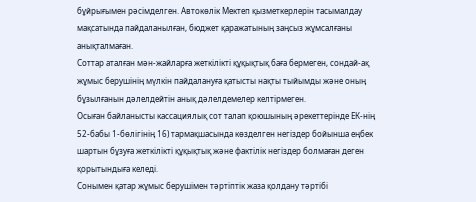бұйрығымен рәсімделген. Автокөлік Мектеп қызметкерлерін тасымалдау мақсатында пайдаланылған, бюджет қаражатының заңсыз жұмсалғаны анықталмаған.
Соттар аталған мән-жайларға жеткілікті құқықтық баға бермеген, сондай-ақ жұмыс берушінің мүлкін пайдалануға қатысты нақты тыйымды және оның бұзылғанын дәлелдейтін анық дәлелдемелер келтірмеген.
Осыған байланысты кассациялық сот талап қоюшының әрекеттерінде ЕК-нің 52-бабы 1-бөлігінің 16) тармақшасында көзделген негіздер бойынша еңбек шартын бұзуға жеткілікті құқықтық және фактілік негіздер болмаған деген қорытындыға келеді.
Сонымен қатар жұмыс берушімен тәртіптік жаза қолдану тәртібі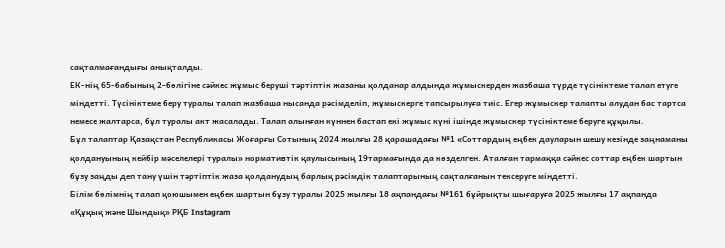сақталмағандығы анықталды.
ЕК-нің 65-бабының 2-бөлігіне сәйкес жұмыс беруші тәртіптік жазаны қолданар алдында жұмыскерден жазбаша түрде түсініктеме талап етуге міндетті. Түсініктеме беру туралы талап жазбаша нысанда рәсімделіп, жұмыскерге тапсырылуға тиіс. Егер жұмыскер талапты алудан бас тартса немесе жалтарса, бұл туралы акт жасалады. Талап алынған күннен бастап екі жұмыс күні ішінде жұмыскер түсініктеме беруге құқылы.
Бұл талаптар Қазақстан Республикасы Жоғарғы Сотының 2024 жылғы 28 қарашадағы №1 «Соттардың еңбек дауларын шешу кезінде заңнаманы қолдануының кейбір мәселелері туралы» нормативтік қаулысының 19тармағында да көзделген. Аталған тармаққа сәйкес соттар еңбек шартын бұзу заңды деп тану үшін тәртіптік жаза қолданудың барлық рәсімдік талаптарының сақталғанын тексеруге міндетті.
Білім бөлімнің талап қоюшымен еңбек шартын бұзу туралы 2025 жылғы 18 ақпандағы №161 бұйрықты шығаруға 2025 жылғы 17 ақпанда «Құқық және Шындық» РҚБ Instagram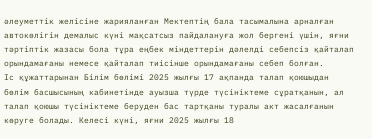әлеуметтік желісіне жарияланған Мектептің бала тасымалына арналған автокөлігін демалыс күні мақсатсыз пайдалануға жол бергені үшін, яғни тәртіптік жазасы бола тұра еңбек міндеттерін дәлелді себепсіз қайталап орындамағаны немесе қайталап тиісінше орындамағаны себеп болған.
Іс құжаттарынан Білім бөлімі 2025 жылғы 17 ақпанда талап қоюшыдан бөлім басшысының кабинетінде ауызша түрде түсініктеме сұратқанын, ал талап қоюшы түсініктеме беруден бас тартқаны туралы акт жасалғанын көруге болады. Келесі күні, яғни 2025 жылғы 18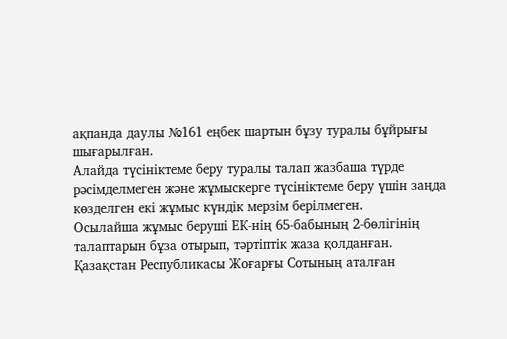ақпанда даулы №161 еңбек шартын бұзу туралы бұйрығы шығарылған.
Алайда түсініктеме беру туралы талап жазбаша түрде рәсімделмеген және жұмыскерге түсініктеме беру үшін заңда көзделген екі жұмыс күндік мерзім берілмеген.
Осылайша жұмыс беруші ЕК-нің 65-бабының 2-бөлігінің талаптарын бұза отырып, тәртіптік жаза қолданған.
Қазақстан Республикасы Жоғарғы Сотының аталған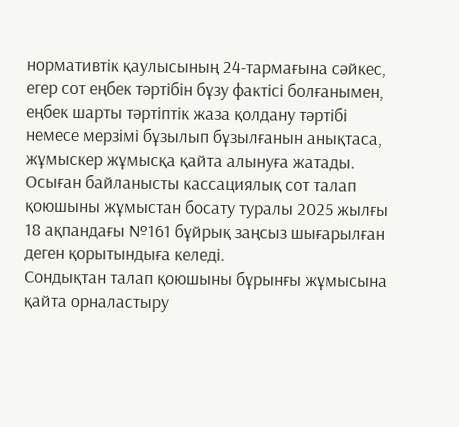нормативтік қаулысының 24-тармағына сәйкес, егер сот еңбек тәртібін бұзу фактісі болғанымен, еңбек шарты тәртіптік жаза қолдану тәртібі немесе мерзімі бұзылып бұзылғанын анықтаса, жұмыскер жұмысқа қайта алынуға жатады.
Осыған байланысты кассациялық сот талап қоюшыны жұмыстан босату туралы 2025 жылғы 18 ақпандағы №161 бұйрық заңсыз шығарылған деген қорытындыға келеді.
Сондықтан талап қоюшыны бұрынғы жұмысына қайта орналастыру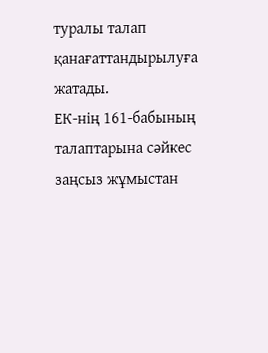туралы талап қанағаттандырылуға жатады.
ЕК-нің 161-бабының талаптарына сәйкес заңсыз жұмыстан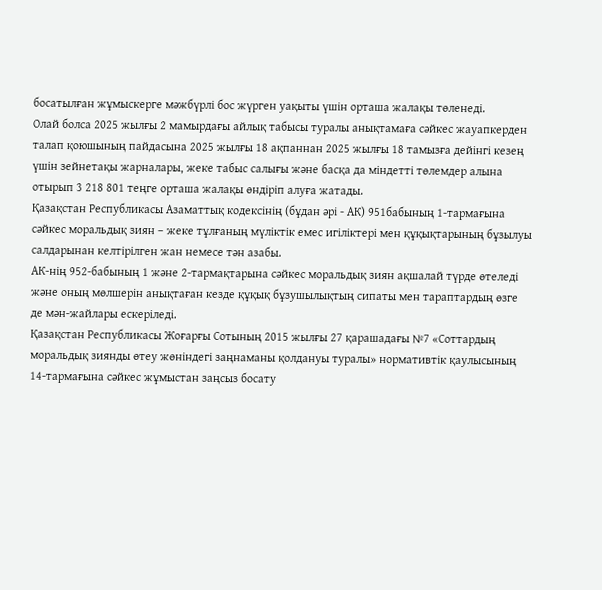босатылған жұмыскерге мәжбүрлі бос жүрген уақыты үшін орташа жалақы төленеді.
Олай болса 2025 жылғы 2 мамырдағы айлық табысы туралы анықтамаға сәйкес жауапкерден талап қоюшының пайдасына 2025 жылғы 18 ақпаннан 2025 жылғы 18 тамызға дейінгі кезең үшін зейнетақы жарналары, жеке табыс салығы және басқа да міндетті төлемдер алына отырып 3 218 801 теңге орташа жалақы өндіріп алуға жатады.
Қазақстан Республикасы Азаматтық кодексінің (бұдан әрі - АК) 951бабының 1-тармағына сәйкес моральдық зиян – жеке тұлғаның мүліктік емес игіліктері мен құқықтарының бұзылуы салдарынан келтірілген жан немесе тән азабы.
АК-нің 952-бабының 1 және 2-тармақтарына сәйкес моральдық зиян ақшалай түрде өтеледі және оның мөлшерін анықтаған кезде құқық бұзушылықтың сипаты мен тараптардың өзге де мән-жайлары ескеріледі.
Қазақстан Республикасы Жоғарғы Сотының 2015 жылғы 27 қарашадағы №7 «Соттардың моральдық зиянды өтеу жөніндегі заңнаманы қолдануы туралы» нормативтік қаулысының 14-тармағына сәйкес жұмыстан заңсыз босату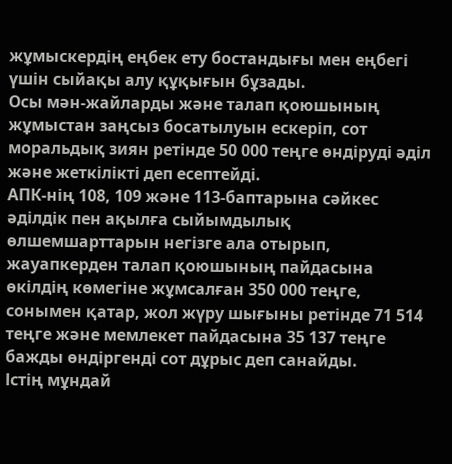жұмыскердің еңбек ету бостандығы мен еңбегі үшін сыйақы алу құқығын бұзады.
Осы мән-жайларды және талап қоюшының жұмыстан заңсыз босатылуын ескеріп, сот моральдық зиян ретінде 50 000 теңге өндіруді әділ және жеткілікті деп есептейді.
АПК-нің 108, 109 және 113-баптарына сәйкес әділдік пен ақылға сыйымдылық өлшемшарттарын негізге ала отырып, жауапкерден талап қоюшының пайдасына өкілдің көмегіне жұмсалған 350 000 теңге, сонымен қатар, жол жүру шығыны ретінде 71 514 теңге және мемлекет пайдасына 35 137 теңге бажды өндіргенді сот дұрыс деп санайды.
Істің мұндай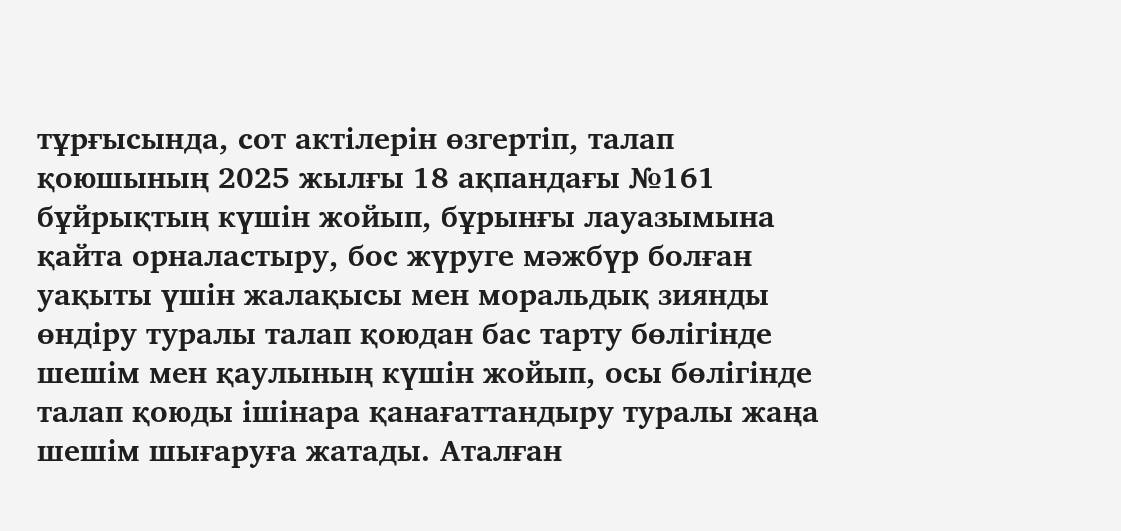тұрғысында, сот актілерін өзгертіп, талап қоюшының 2025 жылғы 18 ақпандағы №161 бұйрықтың күшін жойып, бұрынғы лауазымына қайта орналастыру, бос жүруге мәжбүр болған уақыты үшін жалақысы мен моральдық зиянды өндіру туралы талап қоюдан бас тарту бөлігінде шешім мен қаулының күшін жойып, осы бөлігінде талап қоюды ішінара қанағаттандыру туралы жаңа шешім шығаруға жатады. Аталған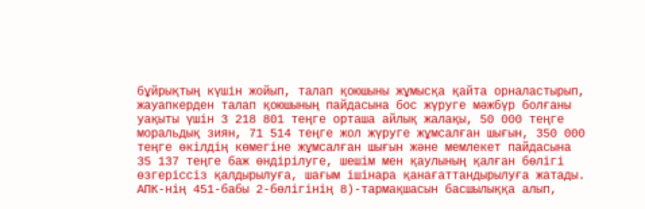бұйрықтың күшін жойып, талап қоюшыны жұмысқа қайта орналастырып, жауапкерден талап қоюшының пайдасына бос жүруге мәжбүр болғаны уақыты үшін 3 218 801 теңге орташа айлық жалақы, 50 000 теңге моральдық зиян, 71 514 теңге жол жүруге жұмсалған шығын, 350 000 теңге өкілдің көмегіне жұмсалған шығын және мемлекет пайдасына 35 137 теңге баж өндірілуге, шешім мен қаулының қалған бөлігі өзгеріссіз қалдырылуға, шағым ішінара қанағаттандырылуға жатады.
АПК-нің 451-бабы 2-бөлігінің 8)-тармақшасын басшылыққа алып,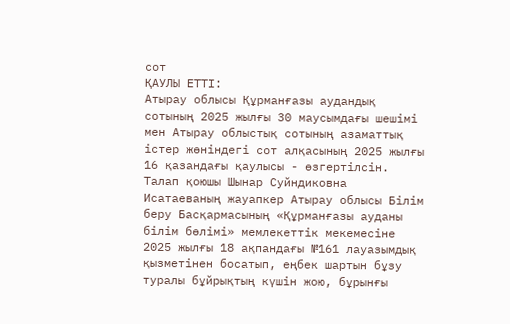сот
ҚАУЛЫ ЕТТІ:
Атырау облысы Құрманғазы аудандық сотының 2025 жылғы 30 маусымдағы шешімі мен Атырау облыстық сотының азаматтық істер жөніндегі сот алқасының 2025 жылғы 16 қазандағы қаулысы - өзгертілсін.
Талап қоюшы Шынар Суйндиковна Исатаеваның жауапкер Атырау облысы Білім беру Басқармасының «Құрманғазы ауданы білім бөлімі» мемлекеттік мекемесіне 2025 жылғы 18 ақпандағы №161 лауазымдық қызметінен босатып, еңбек шартын бұзу туралы бұйрықтың күшін жою, бұрынғы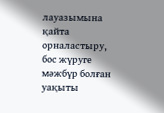лауазымына қайта орналастыру, бос жүруге мәжбүр болған уақыты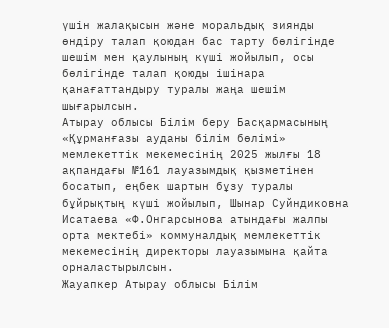үшін жалақысын және моральдық зиянды өндіру талап қоюдан бас тарту бөлігінде шешім мен қаулының күші жойылып, осы бөлігінде талап қоюды ішінара қанағаттандыру туралы жаңа шешім шығарылсын.
Атырау облысы Білім беру Басқармасының «Құрманғазы ауданы білім бөлімі» мемлекеттік мекемесінің 2025 жылғы 18 ақпандағы №161 лауазымдық қызметінен босатып, еңбек шартын бұзу туралы бұйрықтың күші жойылып, Шынар Суйндиковна Исатаева «Ф.Онгарсынова атындағы жалпы орта мектебі» коммуналдық мемлекеттік мекемесінің директоры лауазымына қайта орналастырылсын.
Жауапкер Атырау облысы Білім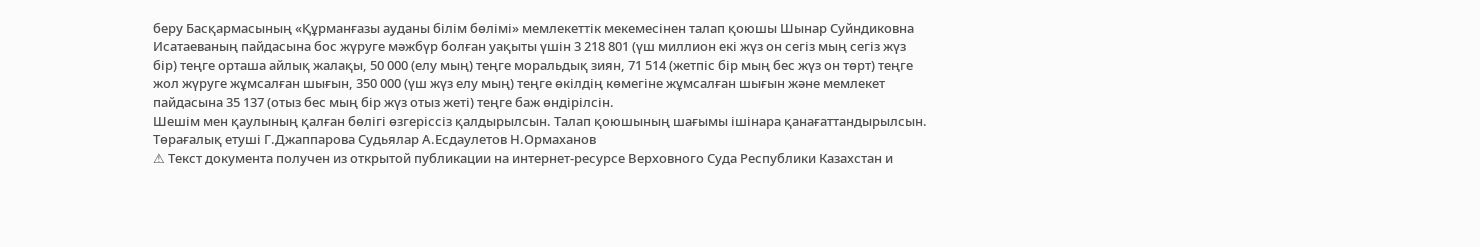беру Басқармасының «Құрманғазы ауданы білім бөлімі» мемлекеттік мекемесінен талап қоюшы Шынар Суйндиковна Исатаеваның пайдасына бос жүруге мәжбүр болған уақыты үшін 3 218 801 (үш миллион екі жүз он сегіз мың сегіз жүз бір) теңге орташа айлық жалақы, 50 000 (елу мың) теңге моральдық зиян, 71 514 (жетпіс бір мың бес жүз он төрт) теңге жол жүруге жұмсалған шығын, 350 000 (үш жүз елу мың) теңге өкілдің көмегіне жұмсалған шығын және мемлекет пайдасына 35 137 (отыз бес мың бір жүз отыз жеті) теңге баж өндірілсін.
Шешім мен қаулының қалған бөлігі өзгеріссіз қалдырылсын. Талап қоюшының шағымы ішінара қанағаттандырылсын.
Төрағалық етуші Г.Джаппарова Судьялар А.Есдаулетов Н.Ормаханов
⚠ Текст документа получен из открытой публикации на интернет-ресурсе Верховного Суда Республики Казахстан и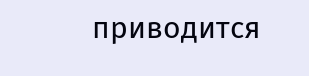приводится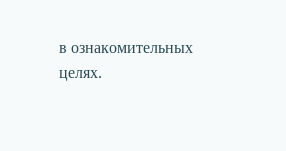в ознакомительных целях.